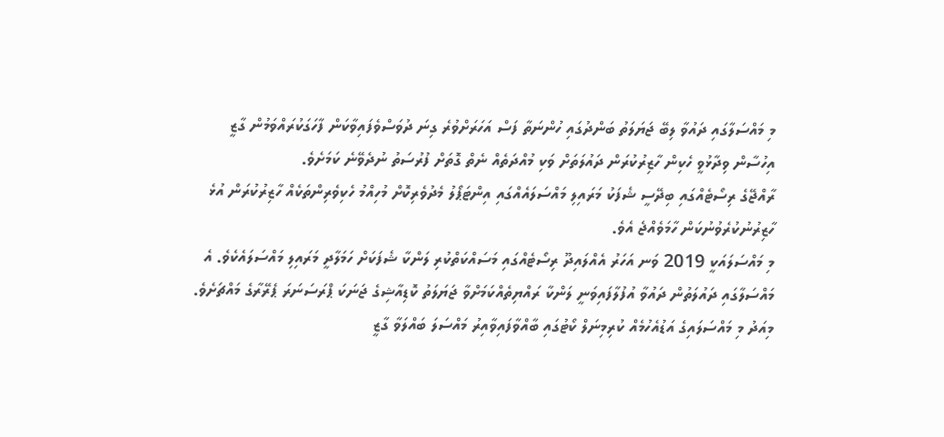މި މައްސަލާގައި ދައުވާ ލިބޭ ޖަޔަލަތު ބަންދުގައި ހުންނަތާ ފަސް އަހަރަށްވުރެ ގިނަ ދުވަސްވެފައިވާކަން ފާހަގަކުރައްވަމުން ގާޒީ އިހުސާން ވިދާޅުވީ ހެކިން ހާޒިރުކުރަން ދައުލަތަށް ވަކި މުއްދަތެއް ނެތް ގޮތަށް ފުރުސަތު ނުދެވޭނެ ކަމަށެވެ.
ރާއްޖޭގެ ރިސޯޓެއްގައި ބިދޭސީ ޝެފަކު މަރައިލި މައްސަލައެއްގައި އިންޓަޕޯލު މެދުވެރިކޮށް މުހިއްމު ހެކިވެރިންތަކެއް ހާޒިރުކުރަން އުޅެ ހާޒިރުނުކުރެވުނުކަން ހާމަވެއްޖެ އެވެ.
މި މައްސަލައަކީ 2019 ވަނ އަހަރު އެއްލައިދޫ ރިސޯޓެއްގައި މަސައްކަތްކުރި ލަންކާ ޝެފަކަށް ހަމަލާދީ މަރައިލި މައްސަލައެކެވެ. އެ މައްސަލާގައި ދައުލަތުން ދައުވާ އުފުލާފައިވަނީ ލަންކާ ރައްޔިތެއްކަމަށްވާ ޖަޔަލަތު ކޮޑިއާޝިގެ ޖަނަކަ ޕްރަސަނަރަ ޕެރޭރާގެ މައްޗަށެވެ.
މިއަދު މި މައްސަލައިގެ އަޑުއެހުމެއް ކުރިމިނަލް ކޯޓުގައި ބާއްވާފައިވާއިރު މައްސަލަ ބައްލަވާ ގާޒީ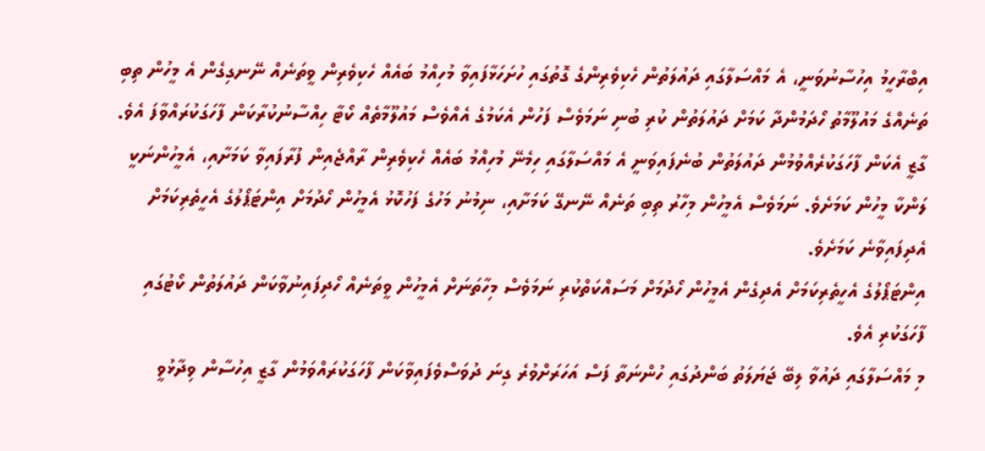އިބްރާހީމު އިހުސާނުވަނީ، އެ މައްސަލާގައި ދައުލަތުން ހެކިވެރިންގެ ގޮތުގައި ހުށަހަޅާފައިވާ މުހިއްމު ބައެއް ހެކިވެރިން ވީތަނެއް ނޭނގިގެން އެ މީހުން ތިބި ތަނެއްގެ މައުލޫމާތު ހޯދަމުންދާ ކަމަށް ދައުލަތުން ކުރި ބުނި ނަމަވެސް ފަހުން އެކަމުގެ އެއްވެސް މައުލޫމާތެއް ކޯޓާ ހިއްސާނުކުރާކަން ފާހަގަކުރައްވާފަ އެވެ.
ގާޒީ އެކަން ފާހަގަކުރެއްވުމުން ދައުލަތުން ބުނެފައިވަނީ އެ މައްސަލާގައި ހިމެނޭ މުހިއްމު ބައެއް ހެކިވެރިން ރާއްޖެއިން ފުރާފައިވާ ކަމަށާއި، އެމީހުންނަކީ ލަންކާ މީހުން ކަމަށެވެ. ނަމަވެސް އެމީހުން މިހާރު ތިބި ތަނެއް ނޭނގޭ ކަމަށާއި، ނިމުނު މަހުގެ ފަހުކޮޅު އެމީހުން ހޯދުމަށް އިންޓަޕޯލުގެ އެހީތެރިކަމަށް އެދިފައިވާނެ ކަމަށެވެ.
އިންޓަޕޯލުގެ އެހީތެރިކަމަށް އެދިގެން އެމީހުން ހޯދުމަށް މަސައްކަތްކުރި ނަމަވެސް މިހާތަނަށް އެމީހުން ވީތަނެއް ހޯދިފައިނުވާކަން ދައުލަތުން ކޯޓުގައި ފާހަގަކުރި އެވެ.
މި މައްސަލާގައި ދައުވާ ލިބޭ ޖަޔަލަތު ބަންދުގައި ހުންނަތާ ފަސް އަހަރަށްވުރެ ގިނަ ދުވަސްވެފައިވާކަން ފާހަގަކުރައްވަމުން ގާޒީ އިހުސާން ވިދާޅުވީ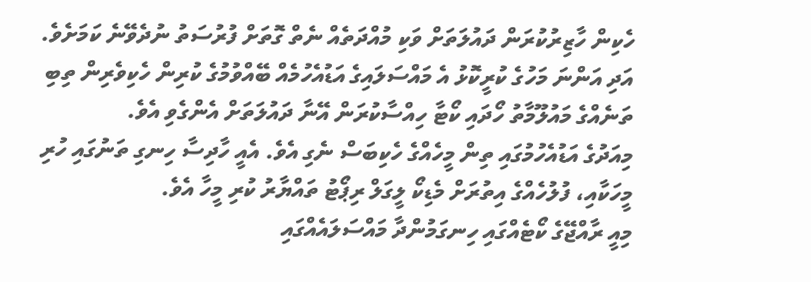ހެކިން ހާޒިރުކުރަން ދައުލަތަށް ވަކި މުއްދަތެއް ނެތް ގޮތަށް ފުރުސަތު ނުދެވޭނެ ކަމަށެވެ. އަދި އަންނަ މަހުގެ ކުރީކޮޅު އެ މައްސަލައިގެ އަޑުއެހުމެއް ބޭއްވުމުގެ ކުރިން ހެކިވެރިން ތިބި ތަނެއްގެ މައުލޫމާތު ހޯދައި ކޯޓާ ހިއްސާކުރަން އޭނާ ދައުލަތަށް އެންގެވި އެވެ.
މިއަދުގެ އަޑުއެހުމުގައި ތިން މީހެއްގެ ހެކިބަސް ނެގި އެވެ. އެއީ ހާދިސާ ހިނގި ތަނުގައި ހުރި މީހަކާއި، ފުލުހެއްގެ އިތުރަށް މެޑިކޯ ލީގަލް ރިޕޯޓު ތައްޔާރު ކުރި މީހާ އެވެ.
މިއީ ރާއްޖޭގެ ކޯޓެއްގައި ހިނގަމުންދާ މައްސަލައެއްގައި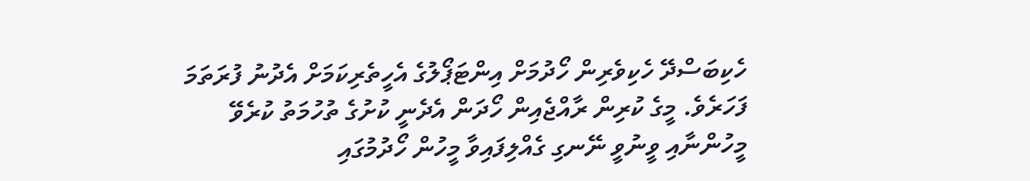ހެކިބަސްދޭ ހެކިވެރިން ހޯދުމަށް އިންޓަޕޯލުގެ އެހީތެރިކަމަށް އެދުނު ފުރަތަމަ ފަހަރެވެ. މީގެ ކުރިން ރާއްޖެއިން ހޯދަން އެދެނީ ކުށުގެ ތުހުމަތު ކުރެވޭ މީހުންނާއި ވީނުވީ ނޭނގި ގެއްލިފައިވާ މީހުން ހޯދުމުގައި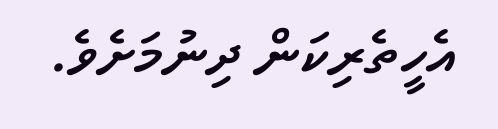އެހީތެރިކަން ދިނުމަށެވެ.